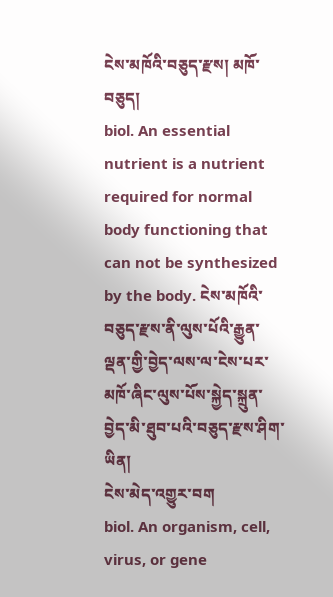ངེས་མཁོའི་བཅུད་རྫས། མཁོ་བཅུད།
biol. An essential nutrient is a nutrient required for normal body functioning that can not be synthesized by the body. ངེས་མཁོའི་བཅུད་རྫས་ནི་ལུས་པོའི་རྒྱུན་ལྡན་གྱི་བྱེད་ལས་ལ་ངེས་པར་མཁོ་ཞིང་ལུས་པོས་སྐྱེད་སྐྲུན་བྱེད་མི་ཐུབ་པའི་བཅུད་རྫས་ཤིག་ཡིན།
ངེས་མེད་འགྱུར་བག
biol. An organism, cell, virus, or gene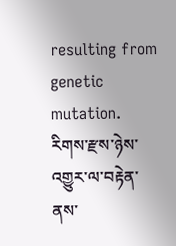resulting from genetic mutation. རིགས་རྫས་ཉེས་འགྱུར་ལ་བརྟེན་ནས་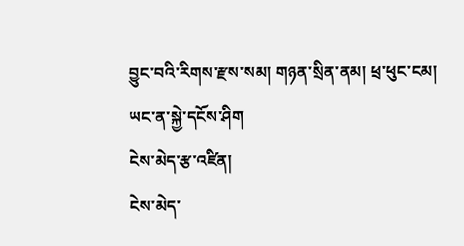བྱུང་བའི་རིགས་རྫས་སམ། གཉན་སྲིན་ནམ། ཕྲ་ཕུང་ངམ། ཡང་ན་སྐྱེ་དངོས་ཤིག
ངེས་མེད་རྩ་འཛིན།
ངེས་མེད་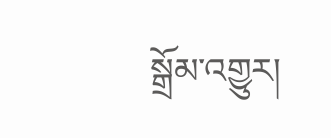སྒྲོམ་འགྱུར།